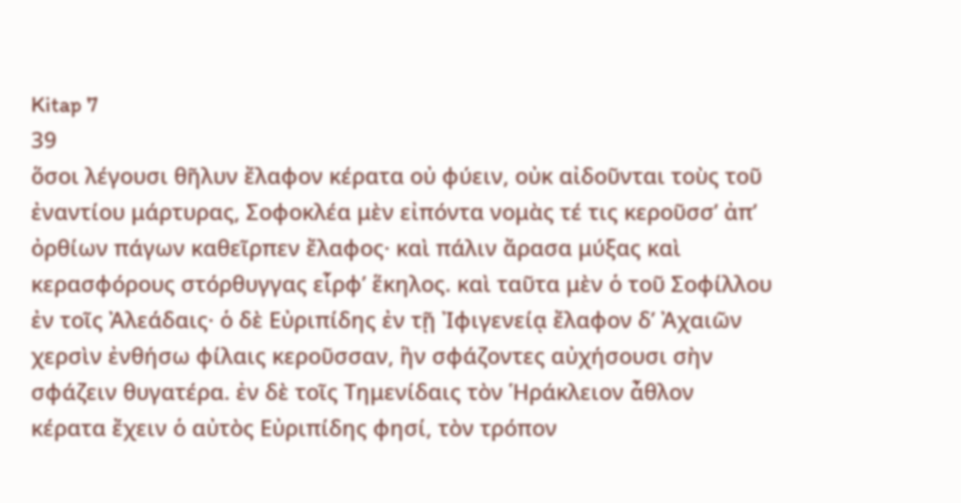Kitap 7
39
ὅσοι λέγουσι θῆλυν ἔλαφον κέρατα οὐ φύειν, οὐκ αἰδοῦνται τοὺς τοῦ ἐναντίου μάρτυρας, Σοφοκλέα μὲν εἰπόντα νομὰς τέ τις κεροῦσσʼ ἀπʼ ὀρθίων πάγων καθεῖρπεν ἔλαφος· καὶ πάλιν ἄρασα μύξας καὶ κερασφόρους στόρθυγγας εἷρφʼ ἕκηλος. καὶ ταῦτα μὲν ὁ τοῦ Σοφίλλου ἐν τοῖς Ἀλεάδαις· ὁ δὲ Εὐριπίδης ἐν τῇ Ἰφιγενείᾳ ἔλαφον δʼ Ἀχαιῶν χερσὶν ἐνθήσω φίλαις κεροῦσσαν, ἣν σφάζοντες αὐχήσουσι σὴν σφάζειν θυγατέρα. ἐν δὲ τοῖς Τημενίδαις τὸν Ἡράκλειον ἆθλον κέρατα ἔχειν ὁ αὐτὸς Εὐριπίδης φησί, τὸν τρόπον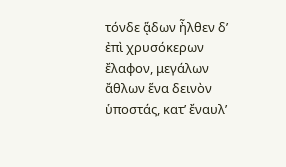τόνδε ᾅδων ἦλθεν δʼ ἐπὶ χρυσόκερων ἔλαφον, μεγάλων ἄθλων ἕνα δεινὸν ὑποστάς, κατʼ ἔναυλʼ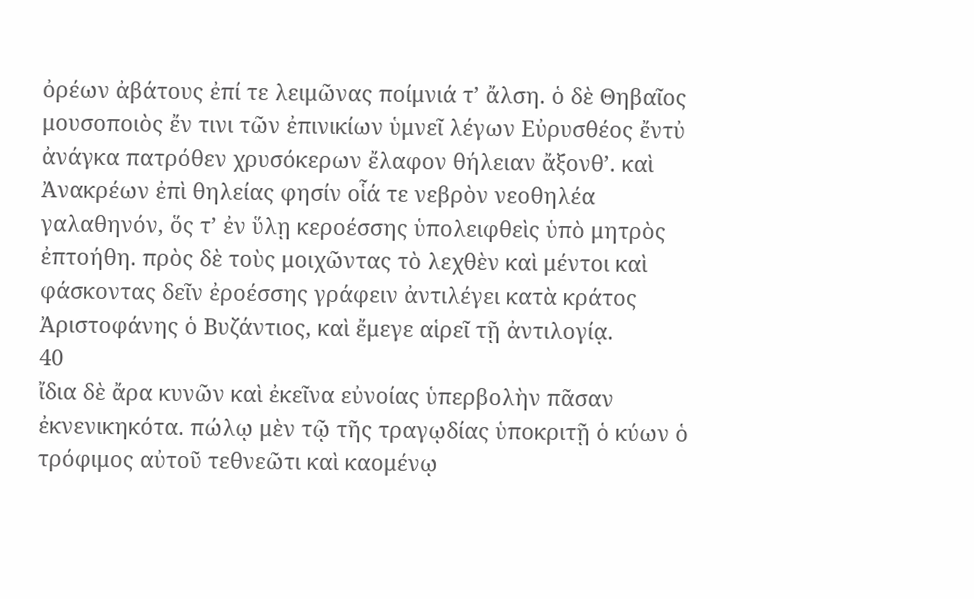ὀρέων ἀβάτους ἐπί τε λειμῶνας ποίμνιά τʼ ἄλση. ὁ δὲ Θηβαῖος μουσοποιὸς ἔν τινι τῶν ἐπινικίων ὑμνεῖ λέγων Εὐρυσθέος ἔντὐ ἀνάγκα πατρόθεν χρυσόκερων ἔλαφον θήλειαν ἄξονθʼ. καὶ Ἀνακρέων ἐπὶ θηλείας φησίν οἷά τε νεβρὸν νεοθηλέα γαλαθηνόν, ὅς τʼ ἐν ὕλῃ κεροέσσης ὑπολειφθεὶς ὑπὸ μητρὸς ἐπτοήθη. πρὸς δὲ τοὺς μοιχῶντας τὸ λεχθὲν καὶ μέντοι καὶ φάσκοντας δεῖν ἐροέσσης γράφειν ἀντιλέγει κατὰ κράτος Ἀριστοφάνης ὁ Βυζάντιος, καὶ ἔμεγε αἱρεῖ τῇ ἀντιλογίᾳ.
40
ἴδια δὲ ἄρα κυνῶν καὶ ἐκεῖνα εὐνοίας ὑπερβολὴν πᾶσαν ἐκνενικηκότα. πώλῳ μὲν τῷ τῆς τραγῳδίας ὑποκριτῇ ὁ κύων ὁ τρόφιμος αὐτοῦ τεθνεῶτι καὶ καομένῳ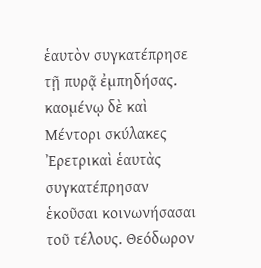ἑαυτὸν συγκατέπρησε τῇ πυρᾷ ἐμπηδήσας. καομένῳ δὲ καὶ Μέντορι σκύλακες Ἐρετρικαὶ ἑαυτὰς συγκατέπρησαν ἑκοῦσαι κοινωνήσασαι τοῦ τέλους. Θεόδωρον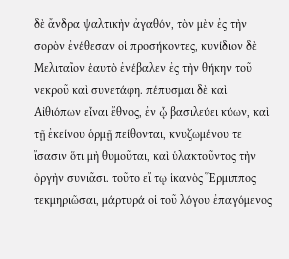δὲ ἄνδρα ψαλτικὴν ἀγαθόν, τὸν μὲν ἐς τὴν σορὸν ἐνέθεσαν οἱ προσήκοντες, κυνίδιον δὲ Μελιταῖον ἑαυτὸ ἐνέβαλεν ἐς τὴν θήκην τοῦ νεκροῦ καὶ συνετάφη. πέπυσμαι δὲ καὶ Αἰθιόπων εἶναι ἔθνος, ἐν ᾧ βασιλεύει κύων, καὶ τῇ ἐκείνου ὁρμῇ πείθονται, κνυζωμένου τε ἴσασιν ὅτι μὴ θυμοῦται, καὶ ὑλακτοῦντος τὴν ὀργὴν συνιᾶσι. τοῦτο εἴ τῳ ἱκανὸς Ἕρμιππος τεκμηριῶσαι, μάρτυρά οἱ τοῦ λόγου ἐπαγόμενος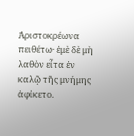Ἀριστοκρέωνα πειθέτω· ἐμὲ δὲ μὴ λαθὸν εἶτα ἐν καλῷ τῆς μνήμης ἀφίκετο.